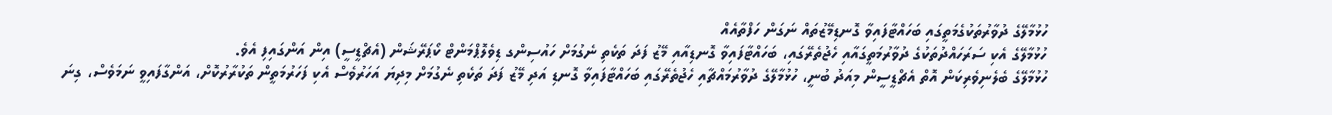ހުޅުމާލޭގެ ދުވާރުތަކުގެމަތީގައި ބަހައްޓާފައިވާ ގޮނޑިމޭޒުތައް ނަގަން ހަފްތާއެއް
ހުޅުމާލޭގެ އެކި ސަރަހައްދުތަކުގެ ދުވާރުމަތީގައާއި ހެޖުތެރޭގައި، ބަހައްޓާފައިވާ ގޮނޑިއާއި މޭޒު ފަދަ ތަކެތި ނެގުމަށް ހައުސިންގ ޑިވެލޮޕްމަންޓް ކޯޕަރޭޝަން (އެޗްޑީސީ) އިން އަންގައިފި އެވެ.
ހުޅުމާލޭގެ ބެލެނިވެރިކަން އޮތް އެޗްޑީސީން މިއަދު ބުނީ، ހުޅުމާލޭގެ ދުވާރުމައްޗާއި ހެޖުތެރޭގައި ބަހައްޓާފައިވާ ގޮނޑި އަދި މޭޒު ފަދަ ތަކެތި ނެގުމަށް މިދިޔަ އަހަރުވެސް އެކި ފަހަރުމަތީން ތަކުރާރުކޮށް، އަންގާފައިވީ ނަމަވެސް، ގިނަ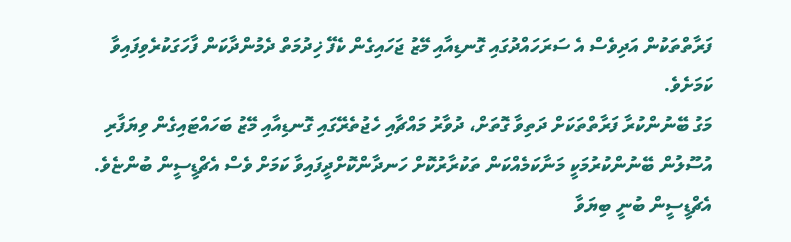ފަރާތްތަކުން އަދިވެސް އެ ސަރަހައްދުގައި ގޮނޑިއާއި މޭޒު ޖަހައިގެން ކެފޭ ޚިދުމަތް ދެމުންދާކަން ފާހަގަކުރެވިފައިވާ ކަމަށެވެ.
މަގު ބޭނުންކުރާ ފަރާތްތަކަށް ދަތިވާ ގޮތަށް، ދުވާރު މައްޗާއި ހެޖުތެރޭގައި ގޮނޑިއާއި މޭޒު ބަހައްޓައިގެން ވިޔަފާރި އުސޫލުން ބޭނުންކުރުމަކީ މަނާކަމެއްކަން ތަކުރާރުކޮށް ހަނދާންކޮށްދީފައިވާ ކަމަށް ވެސް އެޗްޑީސީން ބުންޏެވެ.
އެޗްޑީސީން ބުނީ ބިޔަވާ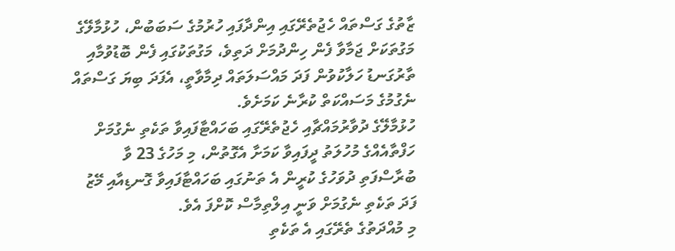ޒާތުގެ ގަސްތައް ހެޖުތެރޭގައި އިންދާފައި ހުރުމުގެ ސަބަބުން، ހުޅުމާލޭގެ މަގުތަކަށް ޖަމާވާ ފެން ހިންދުމަށް ދަތިވެ، މަގުތަކުގައި ފެން ބޮޑުވުމާއި ތާރުގަނޑު ހަލާކުވުން ފަދަ މައްސަލަތައް ދިމާވާތީ، އެފަދަ ބިޔަ ގަސްތައް ނެގުމުގެ މަސައްކަތް ކުރާނެ ކަމަށެވެ.
ހުޅުމާލޭގެ ދުވާރުމައްޗާއި ހެޖުތެރޭގައި ބަހައްޓާފައިވާ ތަކެތި ނެގުމަށް ހަފްތާއެއްގެ މުހުލަތު ދީފައިވާ ކަމަށާ އެގޮތުން، މި މަހުގެ 23 ވާ ބުރާސްފަތި ދުވަހުގެ ކުރީން އެ ތަނުގައި ބަހައްޓާފައިވާ ގޮނޑިއާއި މޭޒު ފަދަ ތަކެތި ނެގުމަށް ވަނީ އިލްތިމާސް ކޮށްފަ އެވެ.
މި މުއްދަތުގެ ތެރޭގައި އެ ތަކެތި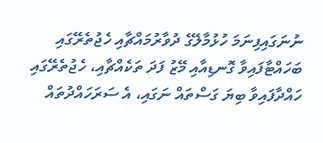ނުނަގައިފިނަމަ ހުޅުމާލޭގެ ދުވާރުމައްޗާއި ހެޖުތެރޭގައި ބަހައްޓާފައިވާ ގޮނޑިއާއި މޭޒު ފަދަ ތަކެއްޗާއި، ހެޖުތެރޭގައި ހައްދާފައިވާ ބިޔަ ގަސްތައް ނަގައި، އެ ސަރަހައްދުތައް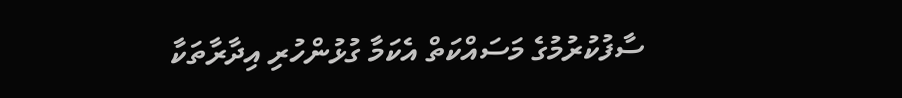ސާފުކުރުމުގެ މަސައްކަތް އެކަމާ ގުޅުންހުރި އިދާރާތަކާ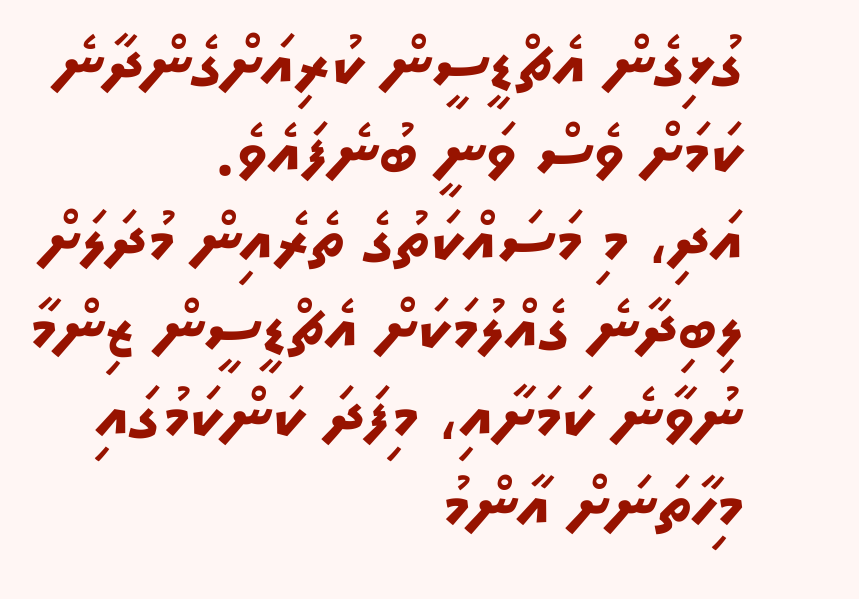ގުޅިގެން އެޗްޑީސީން ކުރިއަށްގެންދާނެ ކަމަށް ވެސް ވަނީ ބުނެފައެވެ.
އަދި، މި މަސައްކަތުގެ ތެރެއިން މުދަލަށް ލިބިދާނެ ގެއްލުމަކަށް އެޗްޑީސީން ޒިންމާ ނުވާނެ ކަމަށާއި، މިފަދަ ކަންކަމުގައި މިހާތަނަށް އާންމު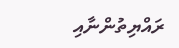ރައްޔިތުންނާއި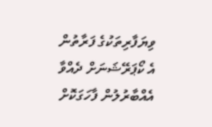ވިޔަފާރިތަކުގެ ފަރާތުން އެ ކޯޕަރޭޝަނަށް ދެއްވާ އެއްބާރުލުން ފާހަގަކޮށް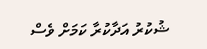ޝުކުރު އަދާކުރާ ކަމަށް ވެސް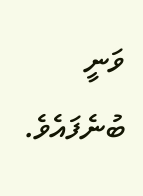ވަނީ ބުނެފައެވެ.